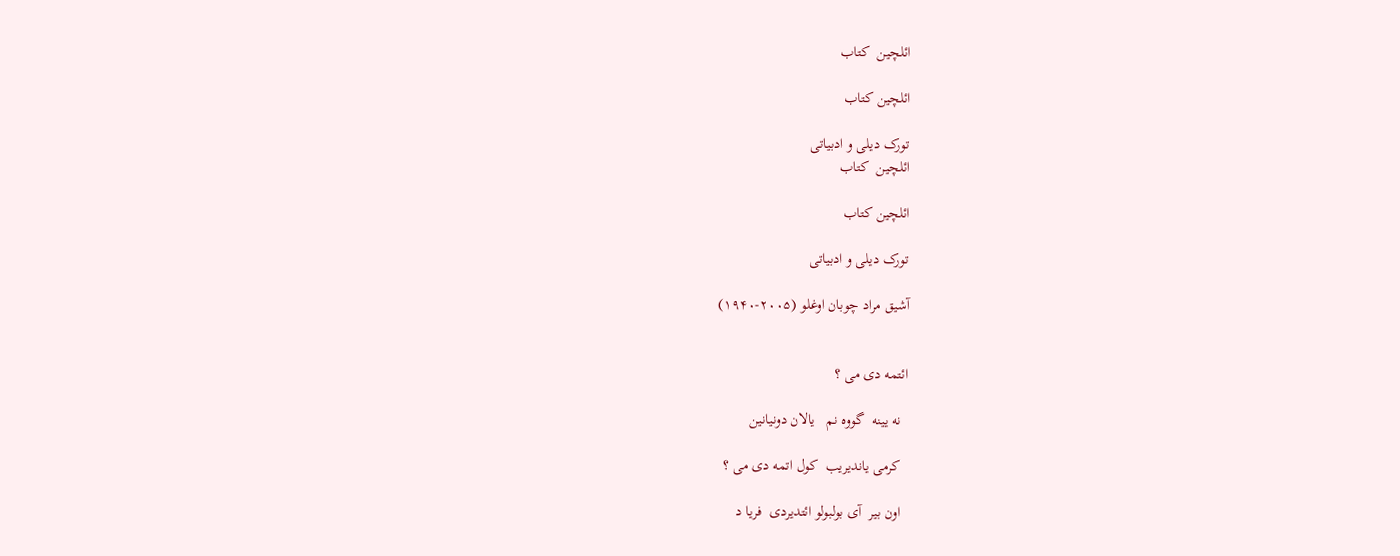ائلچین  کتاب

ائلچین کتاب

تورک دیلی و ادبیاتی
ائلچین  کتاب

ائلچین کتاب

تورک دیلی و ادبیاتی

آشیق مراد چوبان اوغلو (۲۰۰۵-۱۹۴۰)


ائتمه دی می ؟

  نه یینه  گووه نم   یالان دونیانین

  کرمی یاندیریب  کول اتمه دی می ؟

  اون بیر  آی بولبولو ائتدیردی  فریا د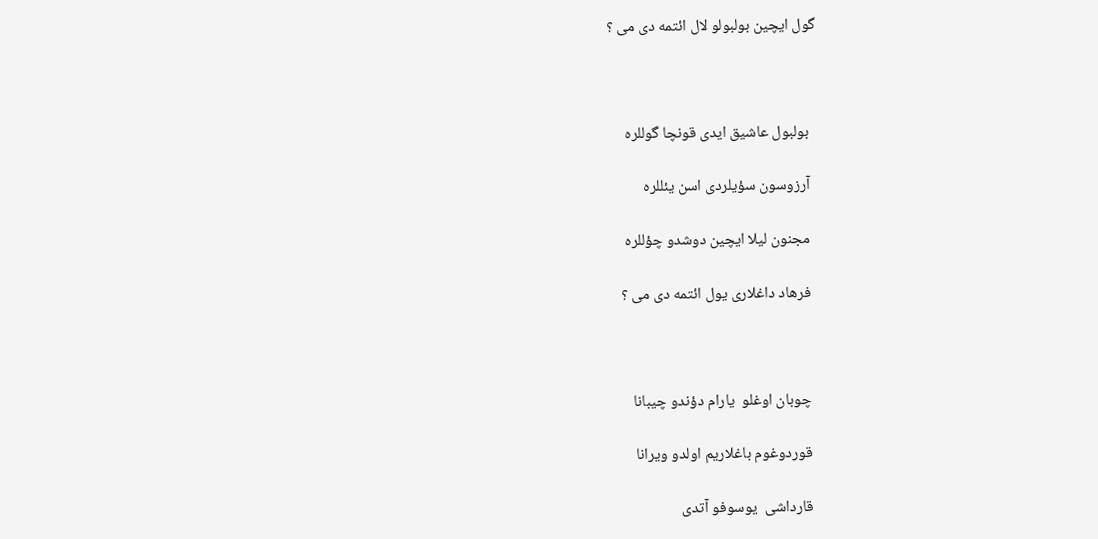گول ایچین بولبولو لال ائتمه دی می ؟



  بولبول عاشیق ایدی قونچا گوللره

  آرزوسون سؤیلردی اسن یئللره

  مجنون لیلا ایچین دوشدو چؤللره

  فرهاد داغلاری یول ائتمه دی می ؟



  چوبان اوغلو  یارام دؤندو چیبانا

  قوردوغوم باغلاریم اولدو ویرانا

  قارداشی  یوسوفو آتدی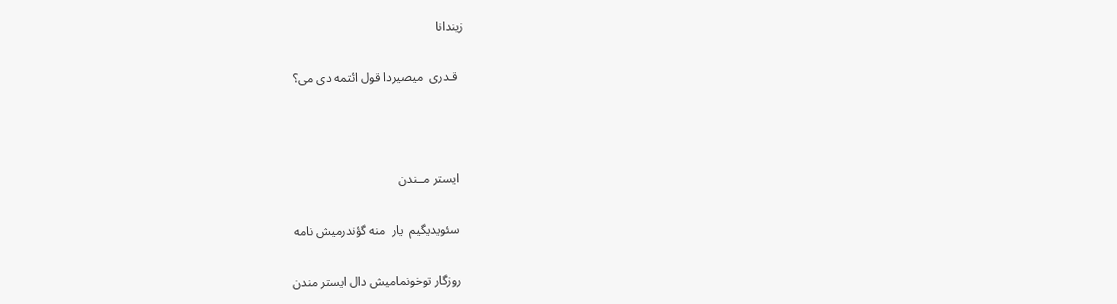زیندانا

  قـدری  میصیردا قول ائتمه دی می؟



  ایستر مــندن

  سئویدیگیم  یار  منه گؤندرمیش نامه

  روزگار توخونمامیش دال ایستر مندن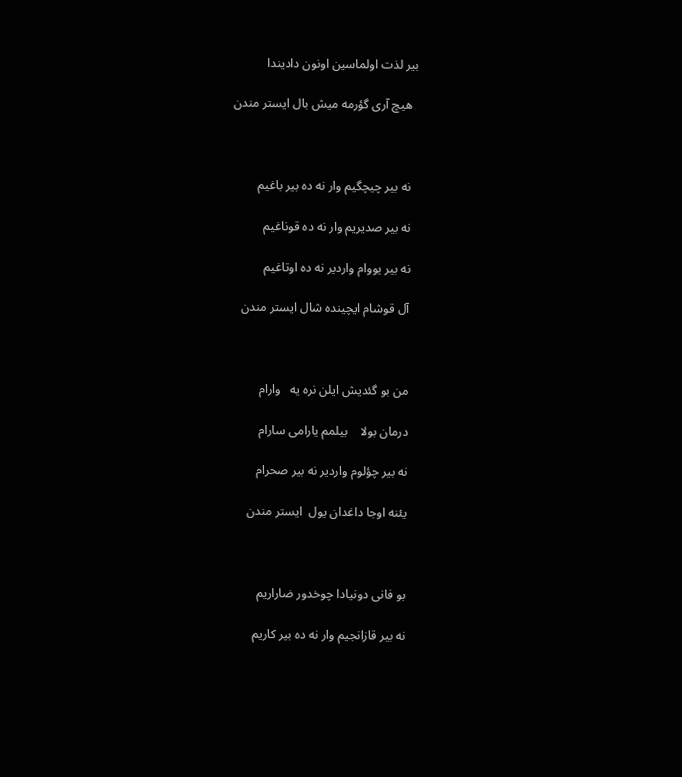بیر لذت اولماسین اونون دادیندا

  هیچ آری گؤرمه میش بال ایستر مندن



  نه بیر چیچگیم وار نه ده بیر باغیم

  نه بیر صدیریم وار نه ده قوناغیم

  نه بیر یووام واردیر نه ده اوتاغیم

  آل قوشام ایچینده شال ایستر مندن



  من بو گئدیش ایلن نره یه   وارام

  درمان بولا    بیلمم یارامی سارام

  نه بیر چؤلوم واردیر نه بیر صحرام

  یئنه اوجا داغدان یول  ایستر مندن



  بو فانی دونیادا چوخدور ضاراریم

  نه بیر قازانجیم وار نه ده بیر کاریم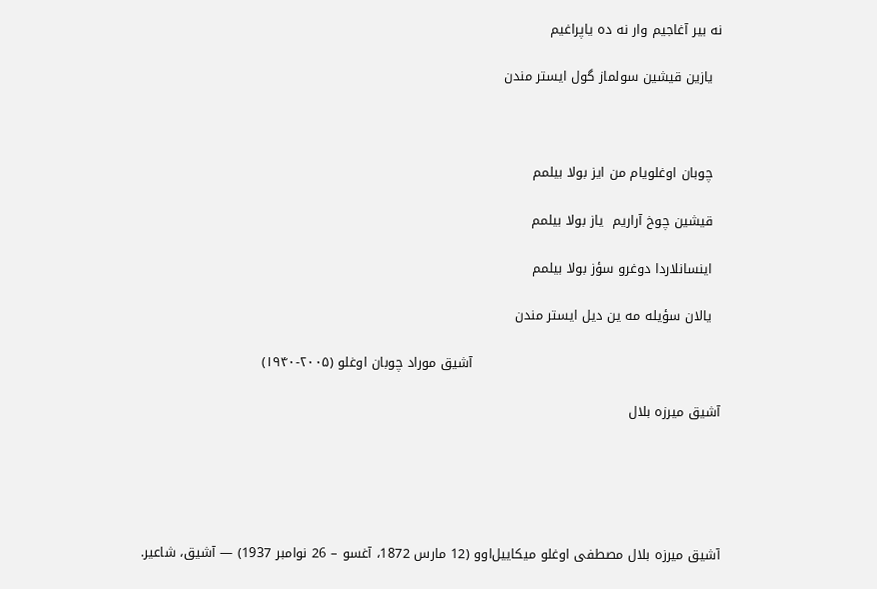نه بیر آغاجیم وار نه ده یاپراغیم

  یازین قیشین سولماز گول ایستر مندن



  چوبان اوغلویام من ایز بولا بیلمم

  قیشین چوخ آراریم  یاز بولا بیلمم

  اینسانلاردا دوغرو سؤز بولا بیلمم

  یالان سؤیله مه ین دیل ایستر مندن

                                                        آشیق موراد چوبان اوغلو (۲۰۰۵-۱۹۴۰)

آشیق میرزه بلال





آشیق میرزه بلال مصطفی اوغلو میکاییل‌اوو (12 مارس 1872، آغسو – 26 نوامبر 1937) — آشیق، شاعیر.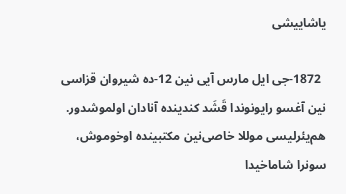یاشاییشی

  1872-جی ایل مارس آیی نین 12-ده شیروان قزاسی نین آغسو رایونوندا قَشَد کندینده آنادان اولموشدور. هم‌یئرلیسی موللا خاصی‌نین مکتبینده اوخوموش، سونرا شاماخیدا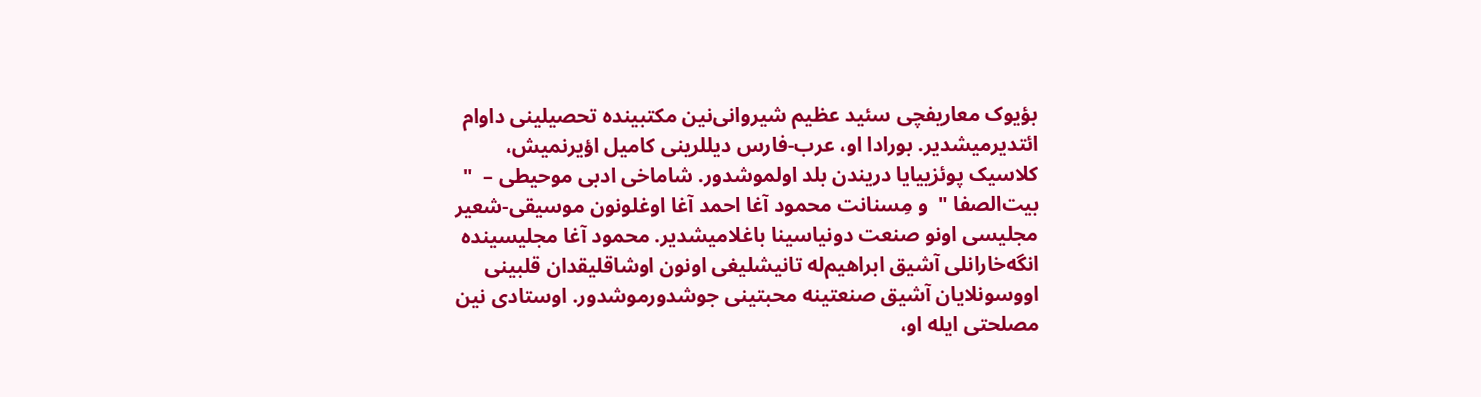بؤیوک معاریفچی سئید عظیم شیروانی‌نین مکتبینده تحصیلینی داوام ائتدیرمیشدیر. بورادا او، عرب-فارس دیللرینی کامیل اؤیرنمیش، کلاسیک پوئزییایا دریندن بلد اولموشدور. شاماخی ادبی موحیطی –  " بیت‌الصفا "  و مِسنانت محمود آغا احمد آغا اوغلونون موسیقی-شعیر مجلیسی اونو صنعت دونیاسینا باغلامیشدیر. محمود آغا مجلیسینده انگه‌خارانلی آشیق ابراهیم‌له تانیشلیغی اونون اوشاقلیقدان قلبینی اووسونلایان آشیق صنعتینه محبتینی جوشدورموشدور. اوستادی نین مصلحتی ایله او،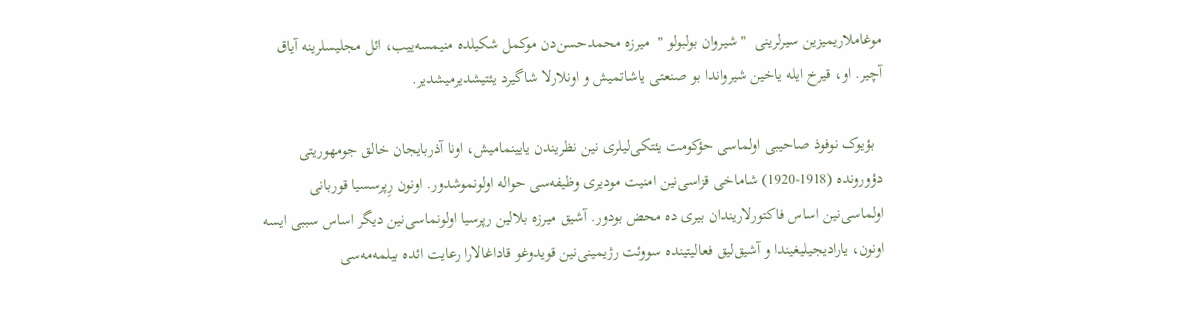موغاملاریمیزین سیرلرینی  " شیروان بولبولو "  میرزه محمدحسن‌دن موکمل شکیلده منیمسه‌ییب، ائل مجلیسلرینه آیاق آچیر. او، قیرخ ایله یاخین شیرواندا بو صنعتی یاشاتمیش و اونلارلا شاگیرد یئتیشدیرمیشدیر.

  بؤیوک نوفوذ صاحیبی اولماسی حؤکومت یئتکی‌لیلری نین نظریندن یایینمامیش، اونا آذربایجان خالق جومهوریتی دؤورونده (1918-1920) شاماخی قزاسی‌نین امنیت مودیری وظیفه‌سی حواله اولونموشدور. اونون رِپرسسیا قوربانی اولماسی‌نین اساس فاکتورلاریندان بیری ده محض بودور. آشیق میرزه بلالین رپرسیا اولونماسی‌نین دیگر اساس سببی ایسه اونون، یارادیجیلیغیندا و آشیق‌لیق فعالیتینده سووئت رژیمینی‌نین قویدوغو قاداغالارا رعایت ائده بیلمه‌مه‌سی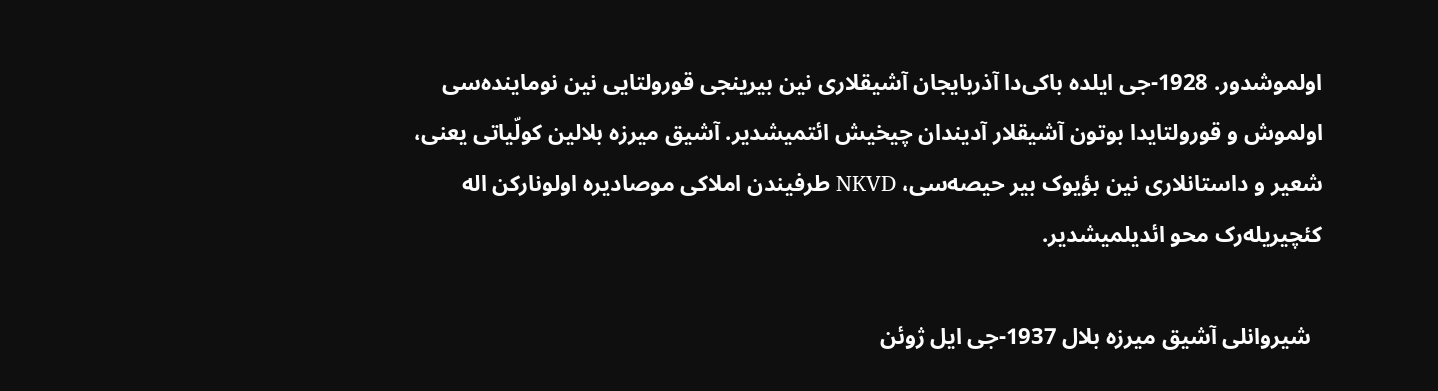اولموشدور. 1928-جی ایلده باکی‌دا آذربایجان آشیقلاری نین بیرینجی قورولتایی نین نوماینده‌سی اولموش و قورولتایدا بوتون آشیقلار آدیندان چیخیش ائتمیشدیر. آشیق میرزه بلالین کولّیاتی یعنی، شعیر و داستانلاری نین بؤیوک بیر حیصه‌سی، NKVD طرفیندن املاکی موصادیره اولونارکن اله کئچیریله‌رک محو ائدیلمیشدیر.

  شیروانلی آشیق میرزه بلال 1937-جی ایل ژوئن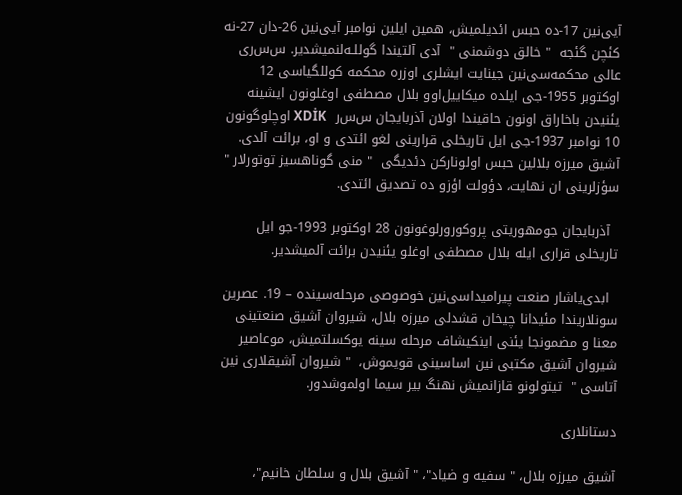آیی‌نین 17-ده حبس ائدیلمیش، همین ایلین نوامبر آیی‌نین 26-دان 27-نه کئچن گئجه  " خالق دوشمنی "  آدی آلتیندا گوللـه‌لنمیشدیر. س‌س‌ری عالی محکمه‌سی‌نین جینایت ایشلری اوزره محکمه کوللگیاسی 12 اوکتوبر 1955-جی ایلده میکاییل‌اوو بلال مصطفی اوغلونون ایشینه یئنیدن باخاراق اونون حاقیندا اولان آذربایجان س‌س‌ر  XDİK اوچلوگونون 10 نوامبر 1937-جی ایل تاریخلی قرارینی لغو ائتدی و او، برائت آلدی. آشیق میرزه بلالین حبس اولونارکن دئدیگی  " منی گوناهسیز توتورلار "  سؤزلرینی ان نهایت، دؤولت اؤزو ده تصدیق ائتدی.

  آذربایجان جومهوریتی پروکورورلوغونون 28 اوکتوبر 1993-جو ایل تاریخلی قراری ایله بلال مصطفی اوغلو یئنیدن برائت آلمیشدیر.

  ابدی‌یاشار صنعت پیرامیداسی‌نین خوصوصی مرحله‌سینده – 19. عصرین سونلاریندا مئیدانا چیخان قشدلی میرزه بلال، شیروان آشیق صنعتینی معنا و مضمونجا یئنی اینکیشاف مرحله سینه یوکسلتمیش، موعاصیر شیروان آشیق مکتبی نین اساسینی قویموش،  " شیروان آشیقلاری نین آتاسی "  تیتولونو قازانمیش نهنگ بیر سیما اولموشدور.

دستانلاری

آشیق میرزه بلال، " سفیه و ضیاد"، " آشیق بلال و سلطان خانیم"،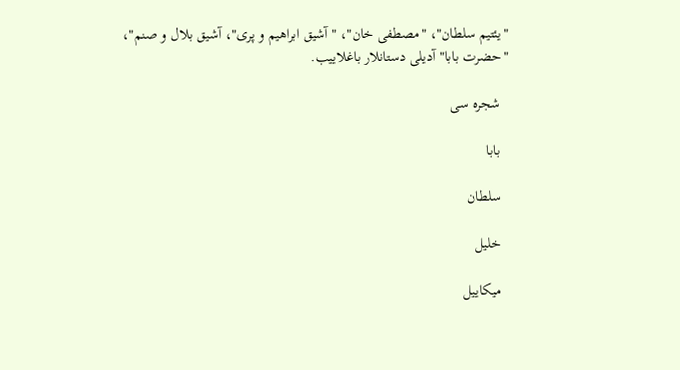"یئتیم سلطان"، "مصطفی خان"، " آشیق ابراهیم و پری"، آشیق بلال و صنم"، "حضرت بابا" آدیلی دستانلار باغلاییب.

  شجره سی

  بابا

  سلطان

  خلیل

  میکاییل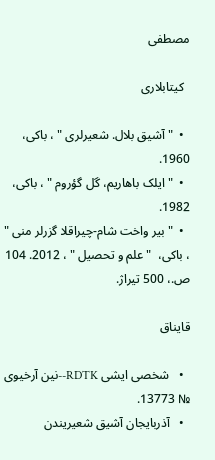مصطفی

  کیتابلاری

  •  " آشیق بلال. شعیرلری " ، باکی، 1960.
  •  " ایلک باهاریم، گل گؤروم " ، باکی، 1982.
  •  " بیر واخت شام-چیراقلا گزرلر منی " ، باکی،  " علم و تحصیل " ، 2012. 104 ص.، 500 تیراژ.

قایناق

  •   شخصی ایشی RDTK--نین آرخیوی № 13773.
  •   آذربایجان آشیق شعیریندن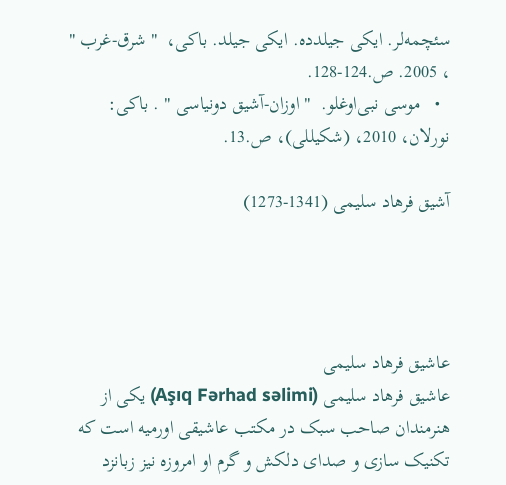سئچمه‌لر. ایکی جیلدده. ایکی جیلد. باکی،  " شرق-غرب " ، 2005. ص.124-128.
  •   موسی نبی‌اوغلو.  " اوزان-آشیق دونیاسی " . باکی: نورلان، 2010، (شکیللی)، ص.13.

آشیق فرهاد سلیمی (1341-1273)




عاشیق فرهاد سلیمی
عاشیق فرهاد سلیمی (Aşıq Fərhad səlimi) یکی از هنرمندان صاحب سبک در مکتب عاشیقی اورمیه است که تکنیک سازی و صدای دلکش و گرم او امروزه نیز زبانزد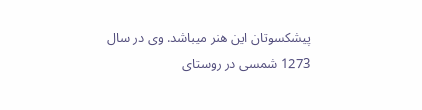پیشکسوتان این هنر میباشد. وی در سال 1273 شمسی در روستای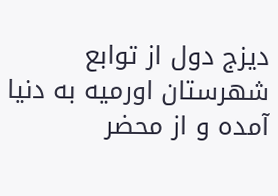دیزج دول از توابع شهرستان اورمیه به دنیا آمده و از محضر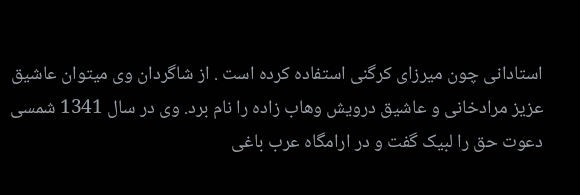استادانی چون میرزای کرگنی استفاده کرده است . از شاگردان وی میتوان عاشیق عزیز مرادخانی و عاشیق درویش وهاب زاده را نام برد. وی در سال 1341 شمسی دعوت حق را لبیک گفت و در ارامگاه عرب باغی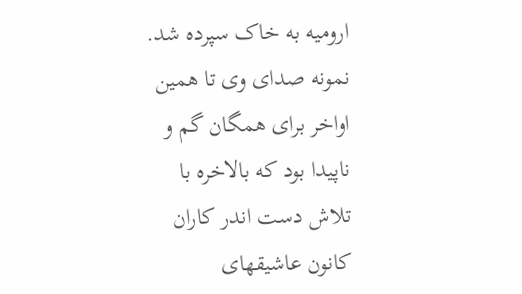ارومیه به خاک سپرده شد. نمونه صدای وی تا همین اواخر برای همگان گم و ناپیدا بود که بالاخره با تلاش دست اندر کاران کانون عاشیقهای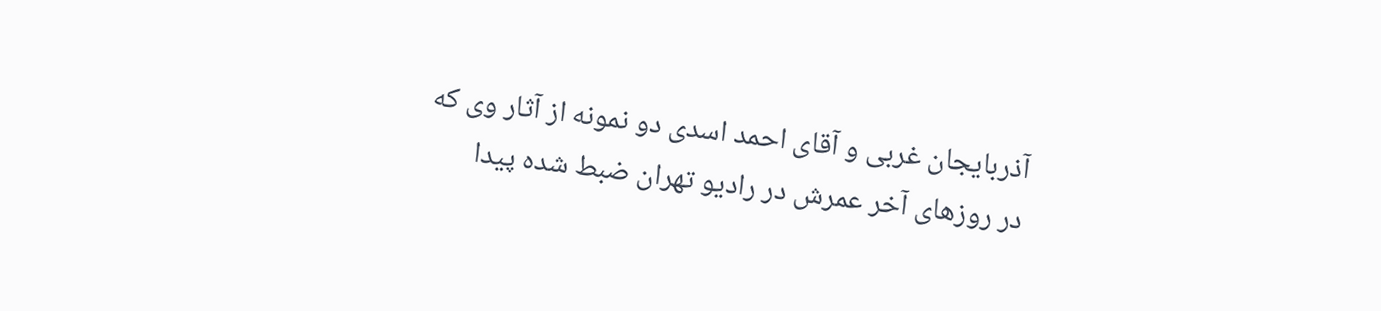آذربایجان غربی و آقای احمد اسدی دو نمونه از آثار وی که در روزهای آخر عمرش در رادیو تهران ضبط شده پیدا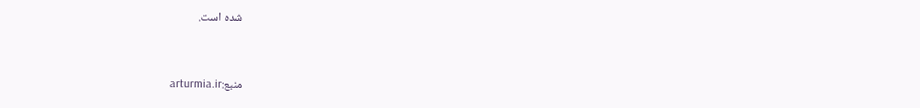شده است.


منبع:arturmia.ir